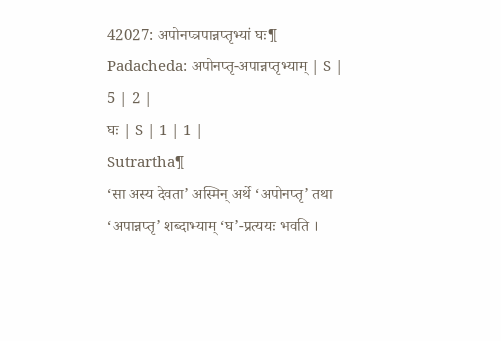42027: अपोनप्त्रपान्नप्तृभ्यां घः¶
Padacheda: अपोनप्तृ-अपान्नप्तृभ्याम् | S | 5 | 2 |
घः | S | 1 | 1 |
Sutrartha¶
‘सा अस्य देवता’ अस्मिन् अर्थे ‘अपोनप्तृ’ तथा ‘अपान्नप्तृ’ शब्दाभ्याम् ‘घ’-प्रत्ययः भवति ।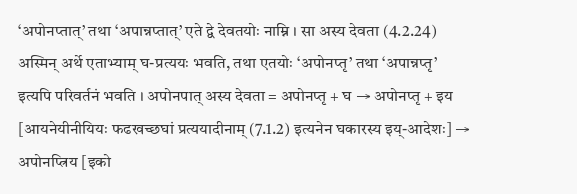‘अपोनप्तात्’ तथा ‘अपान्नप्तात्’ एते द्वे देवतयोः नाम्नि । सा अस्य देवता (4.2.24) अस्मिन् अर्थे एताभ्याम् घ-प्रत्ययः भवति, तथा एतयोः ‘अपोनप्तृ’ तथा ‘अपान्नप्तृ’ इत्यपि परिवर्तनं भवति । अपोनपात् अस्य देवता = अपोनप्तृ + घ → अपोनप्तृ + इय [आयनेयीनीयियः फढखच्छघां प्रत्ययादीनाम् (7.1.2) इत्यनेन घकारस्य इय्-आदेशः] → अपोनप्त्रिय [इको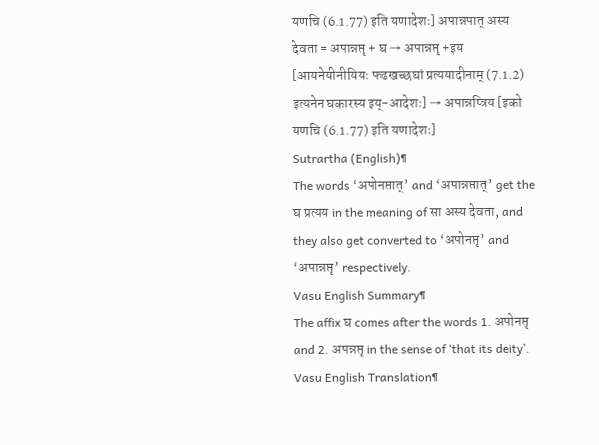यणचि (6.1.77) इति यणादेशः] अपान्नपात् अस्य देवता = अपान्नप्तृ + घ → अपान्नप्तृ +इय [आयनेयीनीयियः फढखच्छघां प्रत्ययादीनाम् (7.1.2) इत्यनेन घकारस्य इय्-आदेशः] → अपान्नप्त्रिय [इको यणचि (6.1.77) इति यणादेशः]
Sutrartha (English)¶
The words ‘अपोनप्तात्’ and ‘अपान्नप्तात्’ get the घ प्रत्यय in the meaning of सा अस्य देवता, and they also get converted to ‘अपोनप्तृ’ and ‘अपान्नप्तृ’ respectively.
Vasu English Summary¶
The affix घ comes after the words 1. अपोनप्तृ and 2. अपन्नप्तृ in the sense of ‘that its deity’.
Vasu English Translation¶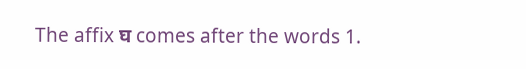The affix घ comes after the words 1.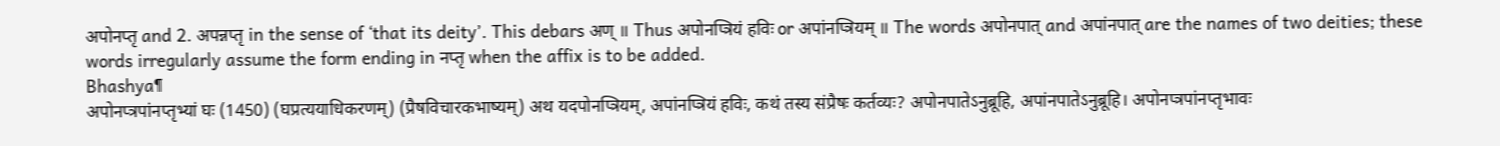अपोनप्तृ and 2. अपन्नप्तृ in the sense of ‘that its deity’. This debars अण् ॥ Thus अपोनप्त्रियं हविः or अपांनप्त्रियम् ॥ The words अपोनपात् and अपांनपात् are the names of two deities; these words irregularly assume the form ending in नप्तृ when the affix is to be added.
Bhashya¶
अपोनप्त्रपांनप्तृभ्यां घः (1450) (घप्रत्ययाधिकरणम्) (प्रैषविचारकभाष्यम्) अथ यदपोनप्त्रियम्, अपांनप्त्रियं हविः, कथं तस्य संप्रैषः कर्तव्यः? अपोनपातेऽनुब्रूहि, अपांनपातेऽनुब्रूहि। अपोनप्त्रपांनप्तृभावः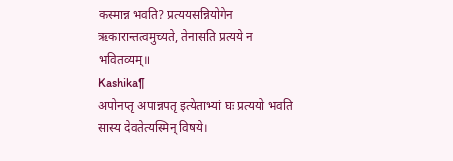कस्मान्न भवति? प्रत्ययसन्नियोगेन ऋकारान्तत्वमुच्यते, तेनासति प्रत्यये न भवितव्यम्॥
Kashika¶
अपोनप्तृ अपान्नपतृ इत्येताभ्यां घः प्रत्ययो भवति सास्य देवतेत्यस्मिन् विषये।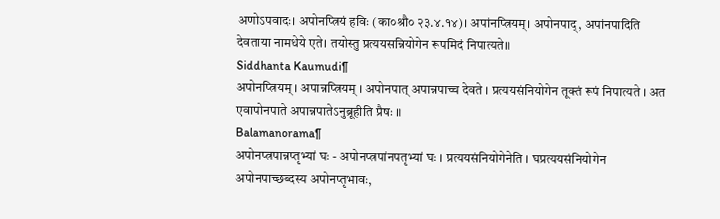अणोऽपवादः। अपोनप्त्रियं हविः (का०श्रौ० २३.४.१४)। अपांनप्त्रियम्। अपोनपाद्, अपांनपादिति देवताया नामधेये एते। तयोस्तु प्रत्ययसन्नियोगेन रूपमिदं निपात्यते॥
Siddhanta Kaumudi¶
अपोनप्त्रियम् । अपान्नप्त्रियम् । अपोनपात् अपान्नपाच्च देवते । प्रत्ययसंनियोगेन तूक्तं रूपं निपात्यते । अत एवापोनपाते अपान्नपातेऽनुब्रूहीति प्रैषः ॥
Balamanorama¶
अपोनप्त्रपान्नप्तृभ्यां घः - अपोनप्त्रपांनपतृभ्यां घः । प्रत्ययसंनियोगेनेति । घप्रत्ययसंनियोगेन अपोनपाच्छब्दस्य अपोनप्तृभावः,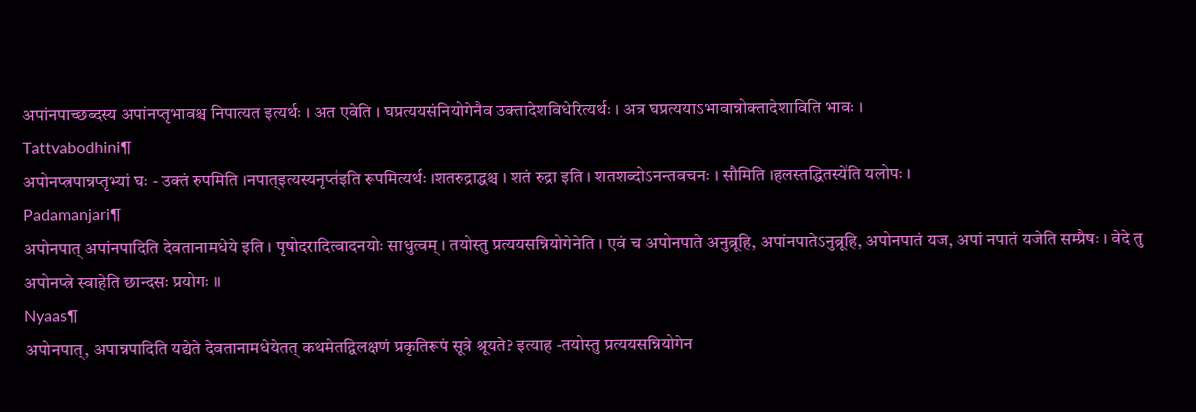अपांनपाच्छब्दस्य अपांनप्तृभावश्च निपात्यत इत्यर्थः । अत एवेति । घप्रत्ययसंनियोगेनैव उक्तादेशविधेरित्यर्थः । अत्र घप्रत्ययाऽभावान्नोक्तादेशाविति भावः ।
Tattvabodhini¶
अपोनप्त्रपान्नप्तृभ्यां घः - उक्तं रुपमिति ।नपात्इत्यस्यनृप्त॑इति रूपमित्यर्थः ।शतरुद्राद्धश्च । शतं रुद्रा इति । शतशब्दोऽनन्तवचनः । सौमिति ।हलस्तद्धितस्ये॑ति यलोपः ।
Padamanjari¶
अपोनपात् अपांनपादिति देवतानामधेये इति । पृषोदरादित्वादनयोः साधुत्वम् । तयोस्तु प्रत्ययसन्नियोगेनेति । एवं च अपोनपाते अनुब्रूहि, अपांनपातेऽनुब्रूहि, अपोनपातं यज, अपां नपातं यजेति सम्प्रैषः । वेदे तु अपोनप्त्रे स्वाहेति छान्दसः प्रयोगः ॥
Nyaas¶
अपोनपात्, अपान्नपादिति यद्येते देवतानामधेयेतत् कथमेतद्विलक्षणं प्रकृतिरूपं सूत्रे श्रूयते? इत्याह -तयोस्तु प्रत्ययसन्नियोगेन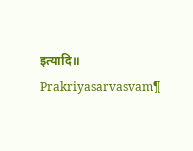इत्यादि॥
Prakriyasarvasvam¶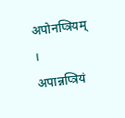अपोनप्त्रियम् । अपान्नप्त्रियं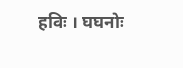हविः । घघनोः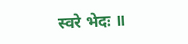स्वरे भेदः ॥